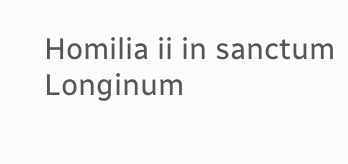Homilia ii in sanctum Longinum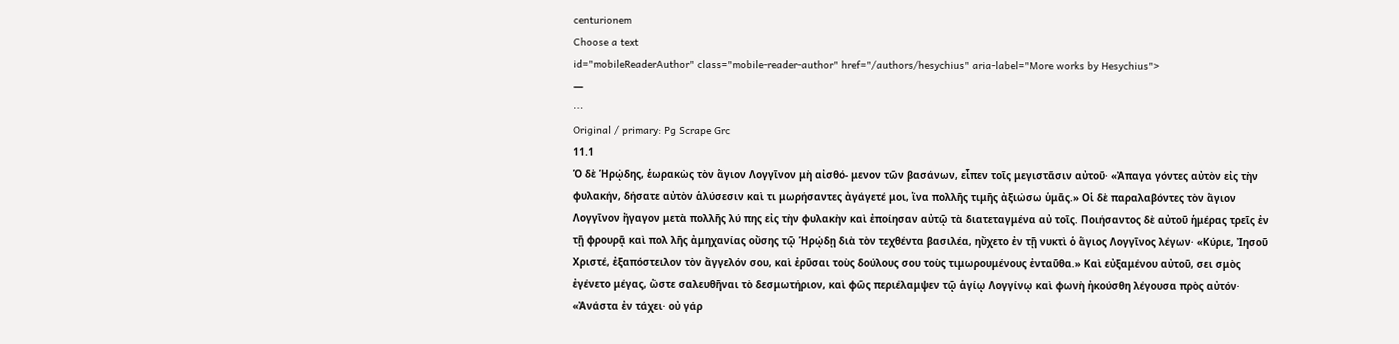centurionem
Choose a text
id="mobileReaderAuthor" class="mobile-reader-author" href="/authors/hesychius" aria-label="More works by Hesychius">
—
⋯
Original / primary: Pg Scrape Grc
11.1
Ὁ δὲ Ἡρῴδης, ἑωρακὼς τὸν ἅγιον Λογγῖνον μὴ αἰσθό- μενον τῶν βασάνων, εἶπεν τοῖς μεγιστᾶσιν αὐτοῦ· «Ἀπαγα γόντες αὐτὸν εἰς τὴν φυλακήν, δήσατε αὐτὸν ἁλύσεσιν καὶ τι μωρήσαντες ἀγάγετέ μοι, ἵνα πολλῆς τιμῆς ἀξιώσω ὑμᾶς.» Οἱ δὲ παραλαβόντες τὸν ἅγιον Λογγῖνον ἤγαγον μετὰ πολλῆς λύ πης εἰς τὴν φυλακὴν καὶ ἐποίησαν αὐτῷ τὰ διατεταγμένα αὐ τοῖς. Ποιήσαντος δὲ αὐτοῦ ἡμέρας τρεῖς ἐν τῇ φρουρᾷ καὶ πολ λῆς ἀμηχανίας οὔσης τῷ Ἡρῴδῃ διὰ τὸν τεχθέντα βασιλέα, ηὔχετο ἐν τῇ νυκτὶ ὁ ἅγιος Λογγῖνος λέγων· «Κύριε, Ἰησοῦ Χριστέ, ἐξαπόστειλον τὸν ἄγγελόν σου, καὶ ἐρῦσαι τοὺς δούλους σου τοὺς τιμωρουμένους ἐνταῦθα.» Καὶ εὐξαμένου αὐτοῦ, σει σμὸς ἐγένετο μέγας, ὥστε σαλευθῆναι τὸ δεσμωτήριον, καὶ φῶς περιέλαμψεν τῷ ἁγίῳ Λογγίνῳ καὶ φωνὴ ἠκούσθη λέγουσα πρὸς αὐτόν· «Ἀνάστα ἐν τάχει· οὐ γάρ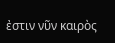ἐστιν νῦν καιρὸς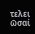τελει ῶσαί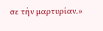σε τὴν μαρτυρίαν.»